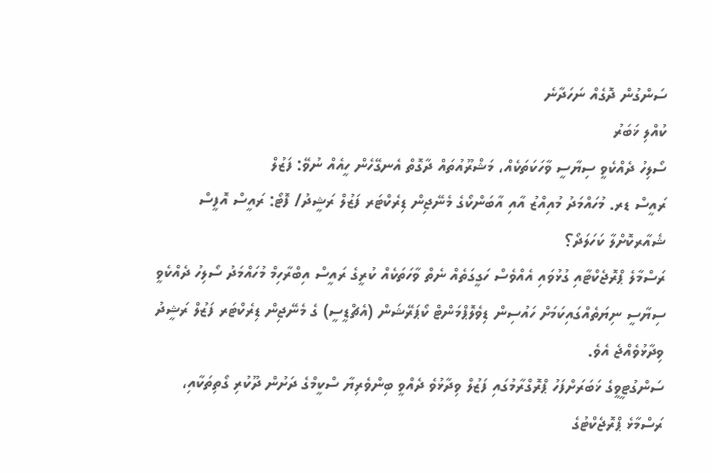ސަންގުން ދޮގެއް ނަހަދާނެ
ކުއްލި ޚަބަރު
ސޯލިހު ދެއްކެވީ ސިޔާސީ ވާހަކަތަކެއް، މަޝްރޫއުތައް ދާގޮތް އެނގޭހެން ހީއެއް ނުވޭ: ފަޒުލް
ރައީސް ޑރ. މުހައްމަދު މުއިއްޒު އާއި އާބަންކޯގެ މެނޭޖިން ޑިރެކްޓަރ ފަޒުލް ރަޝީދު/ ފޮޓޯ: ރައީސް އޮފީސް
ޝެއާރކޮށްލާ ކަހަލަދޯ؟
ރަސްމާލެ ޕްރޮޖެކްޓާއި ގުޅުވައި އެއްވެސް ހަގީގަތެއް ނެތް ވާހަތަކެއް ކުރީގެ ރައީސް އިބްރާހިމް މުހައްމަދު ސޯލިހު ދެއްކެވީ ސިޔާސީ ނިޔަތެއްގައިކަމަށް ހައުސިން ޑިވެލޮޕްމަންޓް ކޯޕަރޭޝަން (އެޗްޑީސީ) ގެ މެނޭޖިން ޑިރެކްޓަރ ފަޒުލް ރަޝީދު ވިދާޅުވެއްޖެ އެވެ.
ސަންގުޓީވީގެ ޚަބަރަށްފަހު ޕްރޮގްރާމުގައި ފަޒުލް ވިދާޅުވެ ދެއްވީ ބިންވެރިޔާ ސްކީމްގެ ދަށުން ދޫކުރި ގޯތިތަކާއި، ރަސްމާޅެ ޕްރޮޖެކްޓުގެ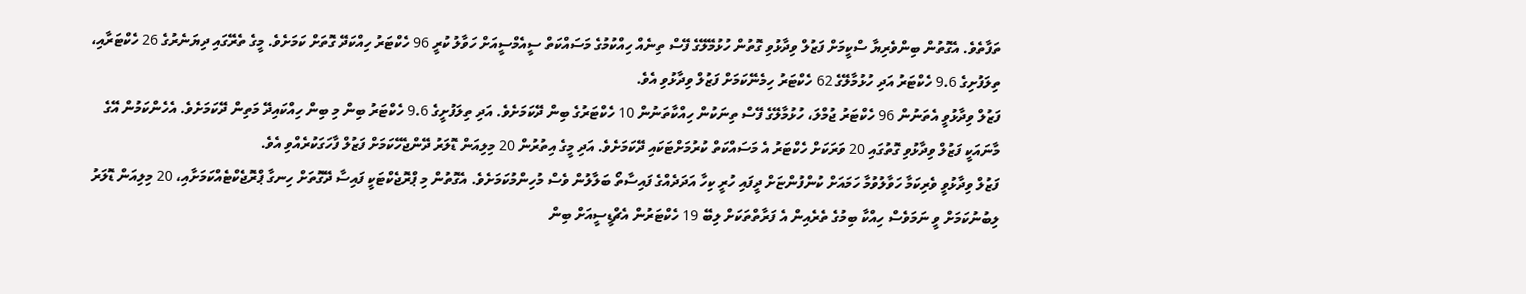ތަފާތެވެ. އެގޮތުން ބިންވެރިޔާ ސްކީމަށް ފަޒުލް ވިދާޅުވި ގޮތުން ހުޅުމޭލޭގެ ފޭސް ތިނެއް ހިއްކުމުގެ މަސައްކަތް ސީއެމްސީއަށް ހަވާލު ކުރީ 96 ހެކްޓަރު ހިއްކަދޭ ގޮތަށް ކަމަށެވެ. މީގެ ތެރޭގައި ދިޔަނެރުގެ 26 ހެކްޓަރާއި، ތިލަފުށިގެ 9.6 ހެކްޓަރު އަދި ހުޅުމާލޭގެ 62 ހެކްޓަރު ހިމެނޭކަމަށް ފަޒުލް ވިދާޅުވި އެވެ.
ފަޒުލް ވިދާޅުވީ އެތަނުން 96 ހެކްޓަރު ޖުމްލަ، ހުޅުމާލޭގެ ފޭސް ތިނަކުން ހިއްކާތަނުން 10 ހެކްޓަރުގެ ބިން ދޭކަމަށެވެ. އަދި ތިލަފުށީގެ 9.6 ހެކްޓަރު ބިން މި ބިން ހިއްކައިދޭ މަތިން ދޭކަމަށެވެ. އެހެންކަމުން އޭގެ މާނައަކީ ފަޒުލް ވިދާޅުވި ގޮތުގައި 20 ވަރަކަށް ހެކްޓަރު އެ މަސައްކަތް ކުރުމަށްޓަކައި ދޭކަމަށެވެ. އަދި މީގެ އިތުރުން 20 މިލިއަން ޑޮލަރު ދޭންޖެހޭކަމަށް ފަޒުލް ފާހަގަކުރެއްވި އެވެ.
ފަޒުލް ވިދާޅުވީ ވެރިކަމާ ހަވާލުވުމާ ހަމައަށް ކުންފުންޏަށް ދީފައި ހުރީ ކިހާ އަދަދެއްގެ ފައިސާތޯ ބަލާލުން ވެސް މުހިންމުކަމަށެވެ. އެގޮތުން މި ޕްރޮޖެކްޓަކީ ފައިސާ ދޭގޮތަށް ހިނގާ ޕްރޮޖެކްޓެއްކަމަށާއި، 20 މިލިއަން ޑޮލަރު ލިބުނުކަމަށް ވީ ނަމަވެސް ހިއްކާ ބިމުގެ ތެރެއިން އެ ފަރާތްތަކަށް ލިބޭ 19 ހެކްޓަރުން އެޗްޑީސީއަށް ބިން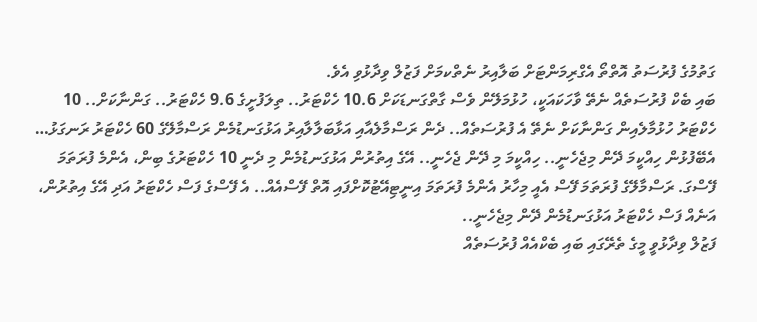ގަތުމުގެ ފުރުސަތު އޮތްތޯ އެގްރިމަންޓަށް ބަލާއިރު ނެތްކމަށް ފަޒުލް ވިދާޅުވި އެވެ.
ބައި ބެކް ފުރުސަތެއް ނެތޭ ވާހަކައަކީ، ހުޅުމަލޭން ވެސް ގާތްގަނޑަކަށް 10.6 ހެކްޓަރު.. ތިލަފުށީގެ 9.6 ހެކްޓަރު.. ގަންނާކަށް.. 10 ހެކްޓަރު ހުޅުމާލެއިން ގަންނާކަށް ނެތޭ އެ ފުރުސަތެއް.. ދެން ރަސްމާލެއާއި އަޅާބަލާލާއިރު އަޅުގަނޑުމެން ރަސްމާލޭގެ 60 ހެކްޓަރު ރަނގަޅު… އެބޭފުޅުން ހިއްކީމަ ދޭން މިޖެހެނީ.. ހިއްކީމަ މި ދޭން ޖެހެނީ.. އޭގެ އިތުރުން އަޅުގަނޑުމެން މި ދެނީ 10 ހެކްޓަރުގެ ބިން، އެންމެ ފުރަތަމަ ފޭސްގަ. ރަސްމާލޭގެ ފުރަތަމަ ފޭސް އެއީ މިހާރު އެންމެ ފުރަތަމަ އިނީޓިއޭޓުކޮށްފައި އޮތް ފޭސްއެއް.. އެ ފޭސްގެ ފަސް ހެކްޓަރު އަދި އޭގެ އިތުރުން، އަނެއް ފަސް ހެކްޓަރު އަޅުގަނޑުމެން ދޭން މިޖެހެނީ..
ފަޒުލް ވިދާޅުވީ މީގެ ތެރޭގައި ބައި ބެކްއެއް ފުރުސަތެއް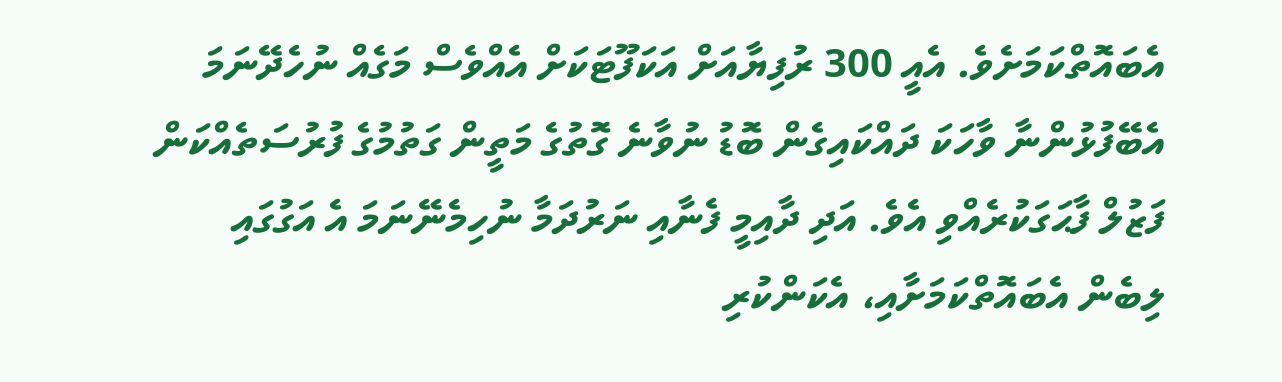އެބައޮތްކަމަށެވެ. އެއީ 300 ރުފިޔާއަށް އަކަފޫޓަކަށް އެއްވެސް މަގެއް ނުހެދޭނަމަ އެބޭފުޅުންނާ ވާހަކަ ދައްކައިގެން ބޮޑު ނުވާނެ ގޮތުގެ މަތީން ގަތުމުގެ ފުރުސަތެއްކަން ފަޒުލް ފާޙަގަކުރެއްވި އެވެ. އަދި ދާއިމީ ފެނާއި ނަރުދަމާ ނުހިމެނޭނަމަ އެ އަގުގައި ލިބެން އެބައޮތްކަމަށާއި، އެކަންކުރި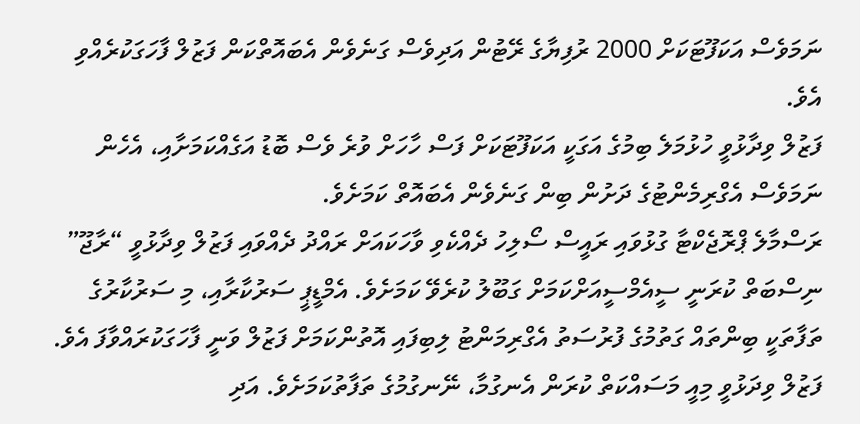ނަމަވެސް އަކަފޫޓަކަށް 2000 ރުފިޔާގެ ރޭޓުން އަދިވެސް ގަނެވެން އެބައޮތްކަން ފަޒުލް ފާހަގަކުރެއްވި އެވެ.
ފަޒުލް ވިދާޅުވީ ހުޅުމަލެ ބިމުގެ އަގަކީ އަކަފޫޓަކަށް ފަސް ހާހަށް ވުރެ ވެސް ބޮޑު އަގެއްކަމަށާއި، އެހެން ނަމަވެސް އެގްރިމެންޓުގެ ދަށުން ބިން ގަނެވެން އެބައޮތް ކަމަށެވެ.
ރަސްމާލެ ޕްރޮޖެކްޓާ ގުޅުވައި ރައީސް ސޯލިހު ދެއްކެވި ވާހަކައަށް ރައްދު ދެއްވައި ފަޒުލް ވިދާޅުވީ “ރާޖޫ” ނިސްބަތް ކުރަނީ ސީއެމްސީއަށްކަމަށް ގަބޫލު ކުރެވޭ ކަމަށެވެ. އެމްޑީޕީ ސަރުކާރާއި، މި ސަރުކާރުގެ ތަފާތަކީ ބިންތައް ގަތުމުގެ ފުރުސަތު އެގްރިމަންޓު ލިބިފައި އޮތުންކަމަށް ފަޒުލް ވަނީ ފާހަގަކުރައްވާފަ އެވެ.
ފަޒުލް ވިދަޅުވީ މިއީ މަސައްކަތް ކުރަން އެނގުމާ، ނޭނގުމުގެ ތަފާތުކަމަށެވެ. އަދި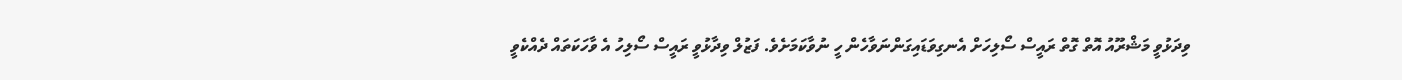ވިދަޅުވީ މަޝްރޫއު އޮތް ގޮތް ރައީސް ސޯލިހަށް އެނގިވަޑައިގަންނަވާހެން ހީ ނުވާކަމަށެވެ. ފަޒުލް ވިދާޅުވީ ރައީސް ސޯލިހު އެ ވާހަކަތައް ދެއްކެވީ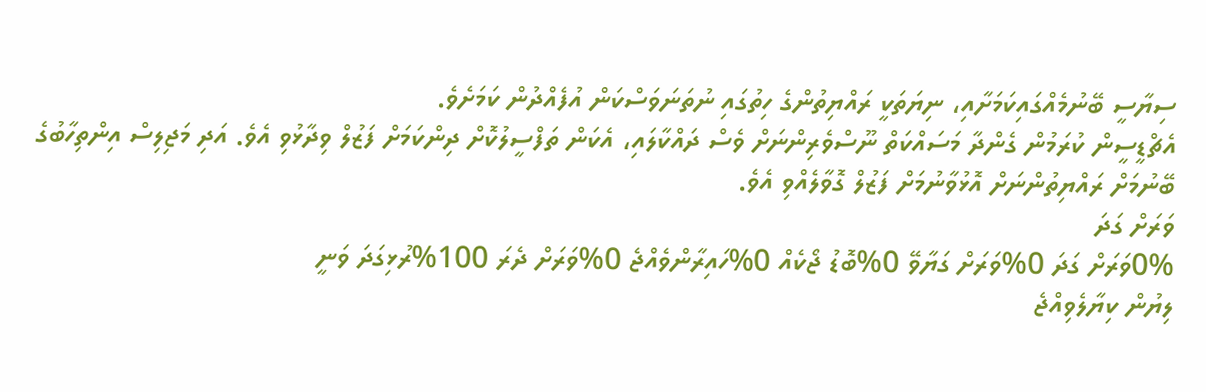ސިޔާސީ ބޭނުމެއްގައިކަމަށާއި، ނިޔަތަކީ ރައްޔިތުންގެ ހިތުގައި ނުތަނަވަސްކަން އުފެއްދުން ކަމަށެވެ.
އެޗްޑީސީން ކުރަމުން ގެންދާ މަސައްކަތް ނޫސްވެރިންނަށް ވެސް ދައްކާލައި، އެކަން ތަފްސީލުކޮށް ދިންކަމަށް ފަޒުލް ވިދާޅުވި އެވެ. އަދި މަޖިލިސް އިންތިހާބުގެ ބޭނުމަށް ރައްޔިތުންނަށް އޮޅުވާނުމަށް ފަޒުލް ގޮވާލެއްވި އެވެ.
ވަރަށް ގަދަ
0%ވަރަށް ގަދަ 0%ވަރަށް ގަޔާވޭ 0%ބޮޑު ޖޯކެއް 0%ހައިރާންވެއްޖެ 0%ވަރަށް ދެރަ 100%ރުޅިގަދަ ވަނީ
ލިޔުން ކިޔާލެވިއްޖެ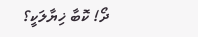ދޯ! ކޮބާ ޚިޔާލަކީ؟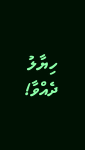ހިޔާލު ދެއްވާ!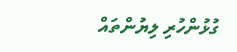ގުޅުންހުރި ލިޔުންތައް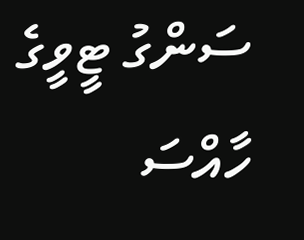ސަންގު ޓީވީގެ ހާއްސަ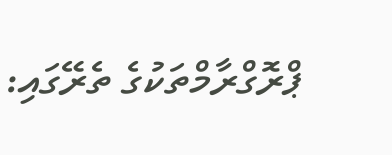ޕްރޮގްރާމްތަކުގެ ތެރޭގައި: